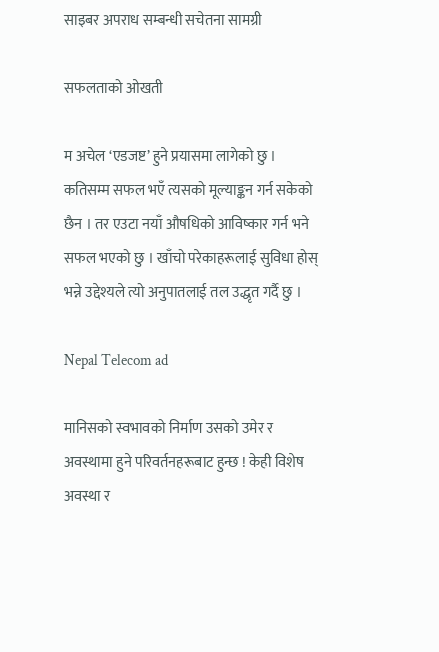साइबर अपराध सम्बन्धी सचेतना सामग्री

सफलताको ओखती

म अचेल ‘एडजष्ट’ हुने प्रयासमा लागेको छु । कतिसम्म सफल भएँ त्यसको मूल्याङ्कन गर्न सकेको छैन । तर एउटा नयाँ औषधिको आविष्कार गर्न भने सफल भएको छु । खाँचो परेकाहरूलाई सुविधा होस् भन्ने उद्देश्यले त्यो अनुपातलाई तल उद्धृत गर्दै छु ।

Nepal Telecom ad

मानिसको स्वभावको निर्माण उसको उमेर र अवस्थामा हुने परिवर्तनहरूबाट हुन्छ ! केही विशेष अवस्था र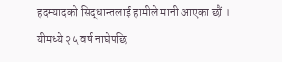हदम्यादको सिद्धान्तलाई हामीले मानी आएका छौं । यीमध्ये २५ वर्ष नाघेपछि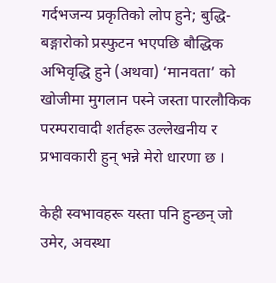गर्दभजन्य प्रकृतिको लोप हुने; बुद्धि-बङ्गारोको प्रस्फुटन भएपछि बौद्धिक अभिवृद्धि हुने (अथवा) ‘मानवता’ को खोजीमा मुगलान पस्ने जस्ता पारलौकिक परम्परावादी शर्तहरू उल्लेखनीय र प्रभावकारी हुन् भन्ने मेरो धारणा छ ।

केही स्वभावहरू यस्ता पनि हुन्छन् जो उमेर, अवस्था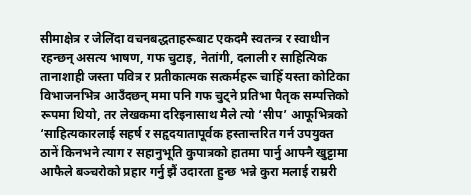सीमाक्षेत्र र जेलिंदा वचनबद्धताहरूबाट एकदमै स्वतन्त्र र स्वाधीन रहन्छन् असत्य भाषण, गफ चुटाइ, नेतांगी, दलाली र साहित्यिक तानाशाही जस्ता पवित्र र प्रतीकात्मक सत्कर्महरू चाहिँ यस्ता कोटिका विभाजनभित्र आउँदछन् ममा पनि गफ चुट्ने प्रतिभा पैतृक सम्पत्तिको रूपमा थियो, तर लेखकमा दरिइनासाथ मैले त्यो ‘सीप’ आफूभित्रको ‘साहित्यकारलाई सहर्ष र सहृदयातापूर्वक हस्तान्तरित गर्न उपयुक्त ठानें किनभने त्याग र सहानुभूति कुपात्रको हातमा पार्नु आफ्नै खुट्टामा आफैले बञ्चरोको प्रहार गर्नु झैं उदारता हुन्छ भन्ने कुरा मलाई राम्ररी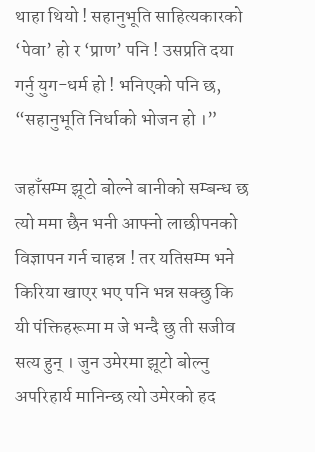थाहा थियो ! सहानुभूति साहित्यकारको ‘पेवा’ हो र ‘प्राण’ पनि ! उसप्रति दया गर्नु युग-धर्म हो ! भनिएको पनि छ, “सहानुभूति निर्धाको भोजन हो ।”

जहाँसम्म झूटो बोल्ने बानीको सम्बन्ध छ त्यो ममा छैन भनी आफ्नो लाछीपनको विज्ञापन गर्न चाहन्न ! तर यतिसम्म भने किरिया खाएर भए पनि भन्न सक्छु कि यी पंक्तिहरूमा म जे भन्दै छु ती सजीव सत्य हुन् । जुन उमेरमा झूटो बोल्नु अपरिहार्य मानिन्छ त्यो उमेरको हद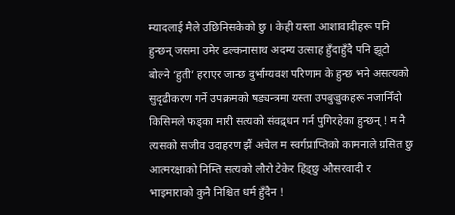म्यादलाई मैले उछिनिसकेको छु । केही यस्ता आशावादीहरू पनि हुन्छन् जसमा उमेर ढल्कनासाथ अदम्य उत्साह हुँदाहुँदै पनि झूटो बोल्ने ‘हुती’ हराएर जान्छ दुर्भाग्यवश परिणाम के हुन्छ भने असत्यको सुदृढीकरण गर्ने उपक्रमको षड्यन्त्रमा यस्ता उपबुज्रुकहरू नजानिँदो किसिमले फड्का मारी सत्यको संवद्र्धन गर्न पुगिरहेका हुन्छन् ! म नै त्यसको सजीव उदाहरण झैं अचेल म स्वर्गप्राप्तिको कामनाले ग्रसित छु आत्मरक्षाको निम्ति सत्यको लौरो टेकेर हिंड्छु औसरवादी र भाइमाराको कुनै निश्चित धर्म हुँदैन !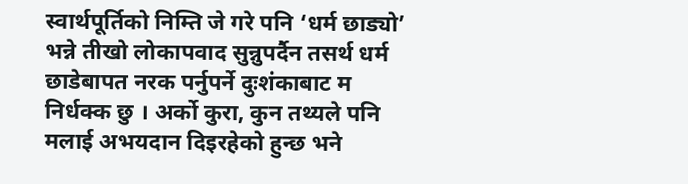स्वार्थपूर्तिको निम्ति जे गरे पनि ‘धर्म छाड्यो’ भन्ने तीखो लोकापवाद सुन्नुपर्दैन तसर्थ धर्म छाडेबापत नरक पर्नुपर्ने दुःशंकाबाट म निर्धक्क छु । अर्को कुरा, कुन तथ्यले पनि मलाई अभयदान दिइरहेको हुन्छ भने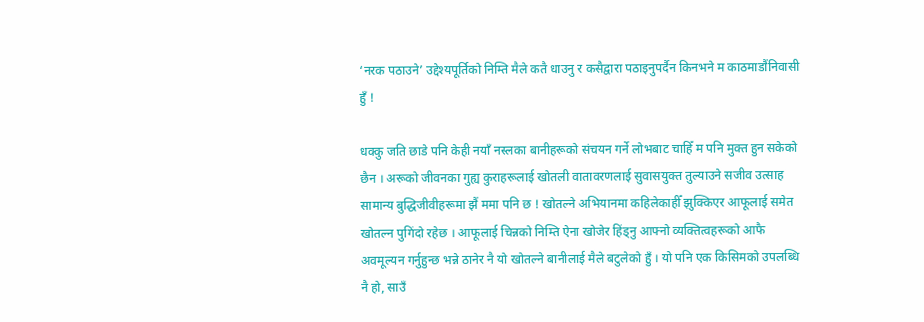‘नरक पठाउने’ उद्देश्यपूर्तिको निम्ति मैले कतै धाउनु र कसैद्वारा पठाइनुपर्दैन किनभने म काठमाडौंनिवासी हुँ !

धक्कु जति छाडे पनि केही नयाँ नस्लका बानीहरूको संचयन गर्ने लोभबाट चाहिँ म पनि मुक्त हुन सकेको छैन । अरूको जीवनका गुह्य कुराहरूलाई खोतली वातावरणलाई सुवासयुक्त तुल्याउने सजीव उत्साह सामान्य बुद्धिजीवीहरूमा झैं ममा पनि छ ! खोतल्ने अभियानमा कहिलेकाहीँ झुक्किएर आफूलाई समेत खोतल्न पुगिंदो रहेछ । आफूलाई चिन्नको निम्ति ऐना खोजेर हिंड्नु आफ्नो व्यक्तित्वहरूको आफै अवमूल्यन गर्नुहुन्छ भन्ने ठानेर नै यो खोतल्ने बानीलाई मैले बटुलेको हुँ । यो पनि एक किसिमको उपलब्धि नै हो, साउँ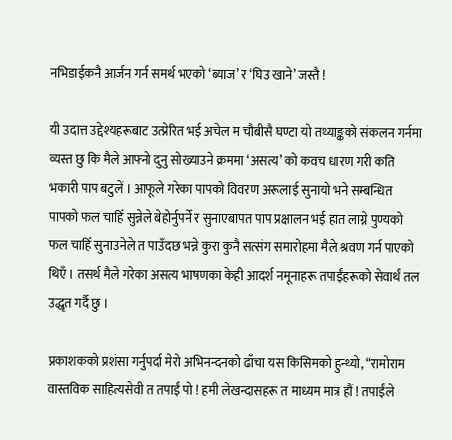नभिडाईकनै आर्जन गर्न समर्थ भएको ‘ब्याज’ र ‘घिउ खाने’ जस्तै !

यी उदात्त उद्देश्यहरूबाट उत्प्रेरित भई अचेल म चौबीसै घण्टा यो तथ्याङ्कको संकलन गर्नमा व्यस्त छु कि मैले आफ्नो दुनु सोख्याउने क्रममा ‘असत्य’ को कवच धारण गरी कति भकारी पाप बटुलें । आफूले गरेका पापको विवरण अरूलाई सुनायो भने सम्बन्धित पापको फल चाहिँ सुन्नेले बेहोर्नुपर्ने र सुनाएबापत पाप प्रक्षालन भई हात लाग्ने पुण्यको फल चाहिँ सुनाउनेले त पाउँदछ भन्ने कुरा कुनै सत्संग समारोहमा मैले श्रवण गर्न पाएको थिएँ । तसर्थ मैले गरेका असत्य भाषणका केही आदर्श नमूनाहरू तपाईंहरूको सेवार्थं तल उद्धृत गर्दै छु ।

प्रकाशकको प्रशंसा गर्नुपर्दा मेरो अभिनन्दनको ढाँचा यस किसिमको हुन्थ्यो, “रामोराम वास्तविक साहित्यसेवी त तपाईं पो ! हमी लेखन्दासहरू त माध्यम मात्र हौं ! तपाईंले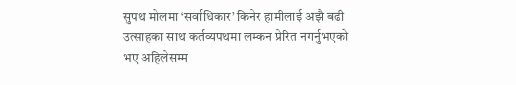सुपथ मोलमा ‘सर्वाधिकार’ किनेर हामीलाई अझै बढी उत्साहका साथ कर्तव्यपथमा लम्कन प्रेरित नगर्नुभएको भए अहिलेसम्म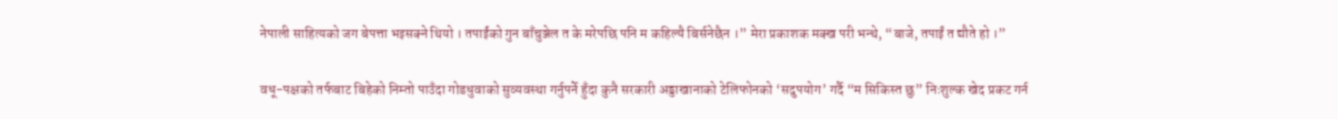नेपाली साहित्यको जग बेपत्ता भइसक्ने थियो । तपाईंको गुन बाँचुञ्जेल त के मरेपछि पनि म कहिल्यै बिर्सनेछैन ।” मेरा प्रकाशक मक्ख परी भन्थे, “बाजे, तपाईं त द्यौते हो ।”

वधू-पक्षको तर्फबाट बिहेको निम्तो पाउँदा गोडधुवाको सुव्यवस्था गर्नुपर्ने हुँदा कुनै सरकारी अड्डाखानाको टेलिफोनको ‘सदुपयोग’ गर्दै “म सिकिस्त छु” निःशुल्क खेद प्रकट गर्न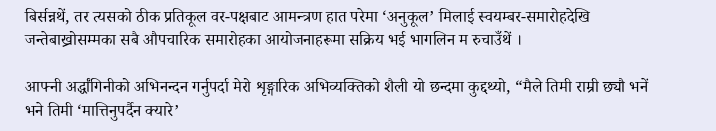बिर्सन्नथें, तर त्यसको ठीक प्रतिकूल वर-पक्षबाट आमन्त्रण हात परेमा ‘अनुकूल’ मिलाई स्वयम्बर-समारोहदेखि जन्तेबाख्रोसम्मका सबै औपचारिक समारोहका आयोजनाहरूमा सक्रिय भई भागलिन म रुचाउँथें ।

आफ्नी अर्द्धांगिनीको अभिनन्दन गर्नुपर्दा मेरो शृङ्गारिक अभिव्यक्तिको शैली यो छन्दमा कुद्दथ्यो, “मैले तिमी राम्री छ्यौ भनें भने तिमी ‘मात्तिनुपर्दैन क्यारे’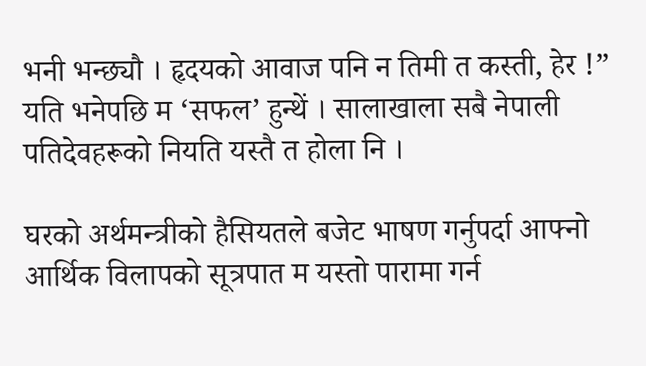भनी भन्छ्यौ । हृदयको आवाज पनि न तिमी त कस्ती, हेर !” यति भनेपछि म ‘सफल’ हुन्थें । सालाखाला सबै नेपाली पतिदेवहरूको नियति यस्तै त होला नि ।

घरको अर्थमन्त्रीको हैसियतले बजेट भाषण गर्नुपर्दा आफ्नो आर्थिक विलापको सूत्रपात म यस्तो पारामा गर्न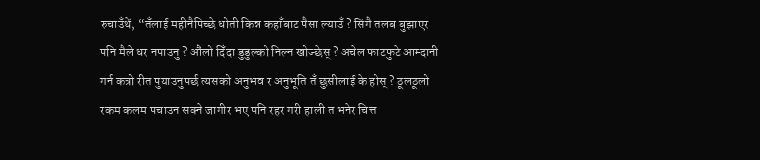रुचाउँथें, “तँलाई महीनैपिच्छे धोती किन्न कहाँबाट पैसा ल्याउँ ? सिंगै तलब बुझाएर पनि मैले धर नपाउनु ? औंलो दिँदा डुडुल्को निल्न खोज्छेस् ? अचेल फाटफुटे आम्दानी गर्न कत्रो रीत पुयाउनुपर्छ त्यसको अनुभव र अनुभूति तँ छुसीलाई के होस् ? ठूलठूलो रकम कलम पचाउन सक्ने जागीर भए पनि रहर गरी हाली त भनेर चित्त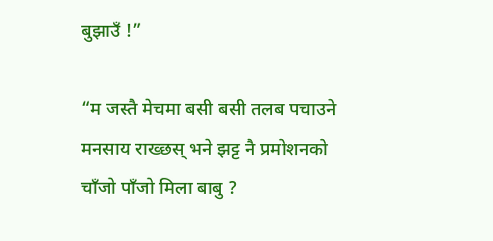बुझाउँ !”

“म जस्तै मेचमा बसी बसी तलब पचाउने मनसाय राख्छस् भने झट्ट नै प्रमोशनको चाँजो पाँजो मिला बाबु ?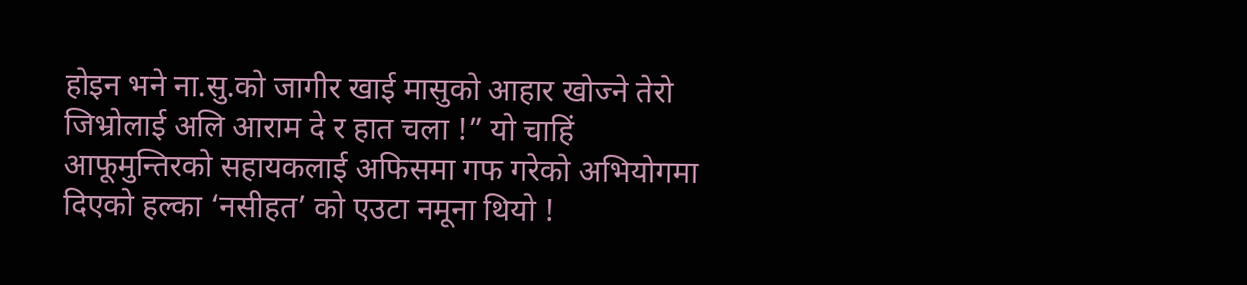होइन भने ना.सु.को जागीर खाई मासुको आहार खोज्ने तेरो जिभ्रोलाई अलि आराम दे र हात चला !” यो चाहिं आफूमुन्तिरको सहायकलाई अफिसमा गफ गरेको अभियोगमा दिएको हल्का ‘नसीहत’ को एउटा नमूना थियो !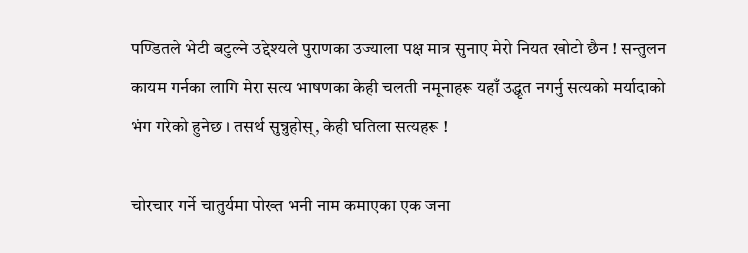पण्डितले भेटी बटुल्ने उद्देश्यले पुराणका उज्याला पक्ष मात्र सुनाए मेरो नियत खोटो छैन ! सन्तुलन कायम गर्नका लागि मेरा सत्य भाषणका केही चलती नमूनाहरू यहाँ उद्धृत नगर्नु सत्यको मर्यादाको भंग गरेको हुनेछ । तसर्थ सुन्नुहोस्, केही घतिला सत्यहरू !

चोरचार गर्ने चातुर्यमा पोख्त भनी नाम कमाएका एक जना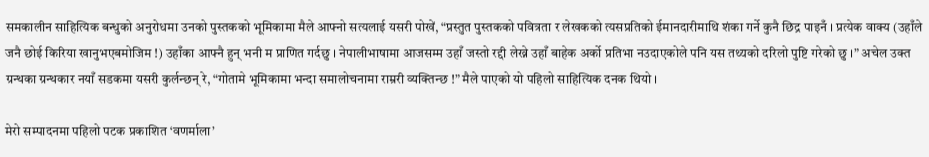समकालीन साहित्यिक बन्धुको अनुरोधमा उनको पुस्तकको भूमिकामा मैले आफ्नो सत्यलाई यसरी पोखें, “प्रस्तुत पुस्तकको पवित्रता र लेखकको त्यसप्रतिको ईमानदारीमाथि शंका गर्ने कुनै छिद्र पाइनँ । प्रत्येक वाक्य (उहाँले जनै छोई किरिया खानुभएबमोजिम !) उहाँका आफ्नै हुन् भनी म प्राणित गर्दछु । नेपालीभाषामा आजसम्म उहाँ जस्तो रद्दी लेख्ने उहाँ बाहेक अर्को प्रतिभा नउदाएकोले पनि यस तथ्यको दरिलो पुष्टि गरेको छु ।” अचेल उक्त ग्रन्थका ग्रन्थकार नयाँ सडकमा यसरी कुर्लन्छन् रे, “गोतामे भूमिकामा भन्दा समालोचनामा राम्ररी व्यक्तिन्छ !” मैले पाएको यो पहिलो साहित्यिक दनक थियो ।

मेरो सम्पादनमा पहिलो पटक प्रकाशित ‘वणर्माला’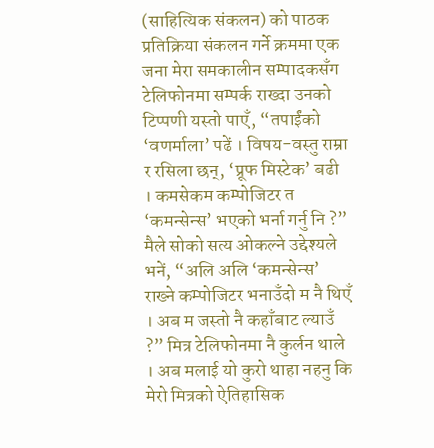(साहित्यिक संकलन) को पाठक प्रतिक्रिया संकलन गर्ने क्रममा एक जना मेरा समकालीन सम्पादकसँग टेलिफोनमा सम्पर्क राख्दा उनको टिप्पणी यस्तो पाएँ, “तपाईंको ‘वणर्माला’ पढें । विषय-वस्तु राम्रा र रसिला छन्, ‘प्रूफ मिस्टेक’ बढी । कमसेकम कम्पोजिटर त ‘कमन्सेन्स’ भएको भर्ना गर्नु नि ?” मैले सोको सत्य ओकल्ने उद्देश्यले भनें, “अलि अलि ‘कमन्सेन्स’ राख्ने कम्पोजिटर भनाउँदो म नै थिएँ । अब म जस्तो नै कहाँबाट ल्याउँ ?” मित्र टेलिफोनमा नै कुर्लन थाले । अब मलाई यो कुरो थाहा नहनु कि मेरो मित्रको ऐतिहासिक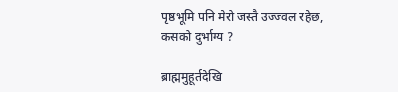पृष्ठभूमि पनि मेरो जस्तै उज्ज्वल रहेछ, कसको दुर्भाग्य ?

ब्राह्ममुहूर्तदेखि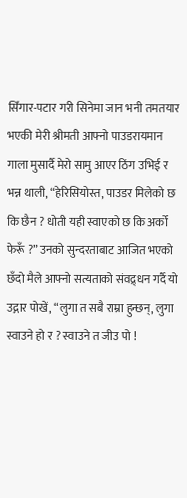सिँगार-पटार गरी सिनेमा जान भनी तमतयार भएकी मेरी श्रीमती आफ्नो पाउडरायमान गाला मुसार्दै मेरो सामु आएर ठिंग उभिई र भन्न थाली, “हेरिसियोस्त, पाउडर मिलेको छ कि छैन ? धोती यही स्वाएको छ कि अर्को फेरूँ ?” उनको सुन्दरताबाट आजित भएको छँदो मैले आफ्नो सत्यताको संवद्र्धन गर्दै यो उद्गार पोखें, “लुगा त सबै राम्रा हुन्छन्, लुगा स्वाउने हो र ? स्वाउने त जीउ पो !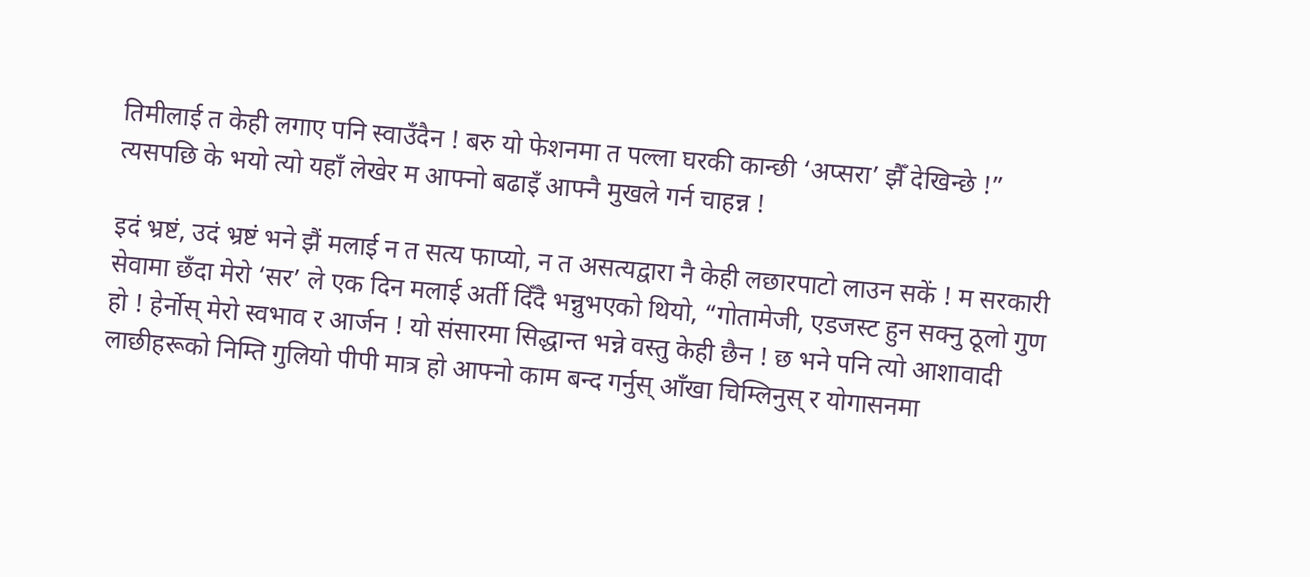तिमीलाई त केही लगाए पनि स्वाउँदैन ! बरु यो फेशनमा त पल्ला घरकी कान्छी ‘अप्सरा’ झैँ देखिन्छे !” त्यसपछि के भयो त्यो यहाँ लेखेर म आफ्नो बढाइँ आफ्नै मुखले गर्न चाहन्न !

इदं भ्रष्टं, उदं भ्रष्टं भने झैं मलाई न त सत्य फाप्यो, न त असत्यद्वारा नै केही लछारपाटो लाउन सकें ! म सरकारी सेवामा छँदा मेरो ‘सर’ ले एक दिन मलाई अर्ती दिँदै भन्नुभएको थियो, “गोतामेजी, एडजस्ट हुन सक्नु ठूलो गुण हो ! हेर्नोस् मेरो स्वभाव र आर्जन ! यो संसारमा सिद्धान्त भन्ने वस्तु केही छैन ! छ भने पनि त्यो आशावादी लाछीहरूको निम्ति गुलियो पीपी मात्र हो आफ्नो काम बन्द गर्नुस् आँखा चिम्लिनुस् र योगासनमा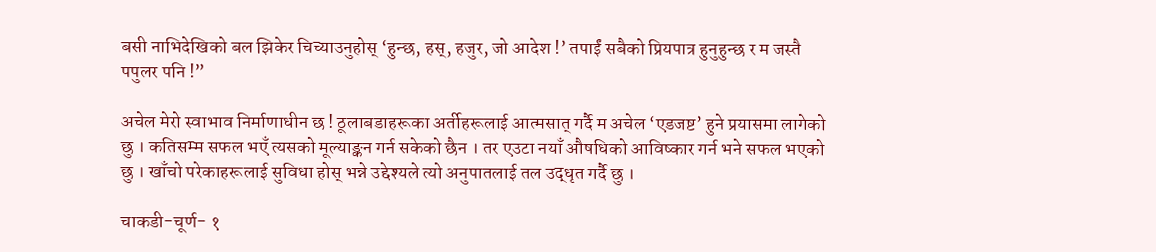बसी नाभिदेखिको बल झिकेर चिच्याउनुहोस् ‘हुन्छ, हस्, हजुर, जो आदेश !’ तपाईं सबैको प्रियपात्र हुनुहुन्छ र म जस्तै पपुलर पनि !”

अचेल मेरो स्वाभाव निर्माणाधीन छ ! ठूलाबडाहरूका अर्तीहरूलाई आत्मसात् गर्दै म अचेल ‘एडजष्ट’ हुने प्रयासमा लागेको छु । कतिसम्म सफल भएँ त्यसको मूल्याङ्कन गर्न सकेको छैन । तर एउटा नयाँ औषधिको आविष्कार गर्न भने सफल भएको छु । खाँचो परेकाहरूलाई सुविधा होस् भन्ने उद्देश्यले त्यो अनुपातलाई तल उद्धृत गर्दै छु ।

चाकडी-चूर्ण- १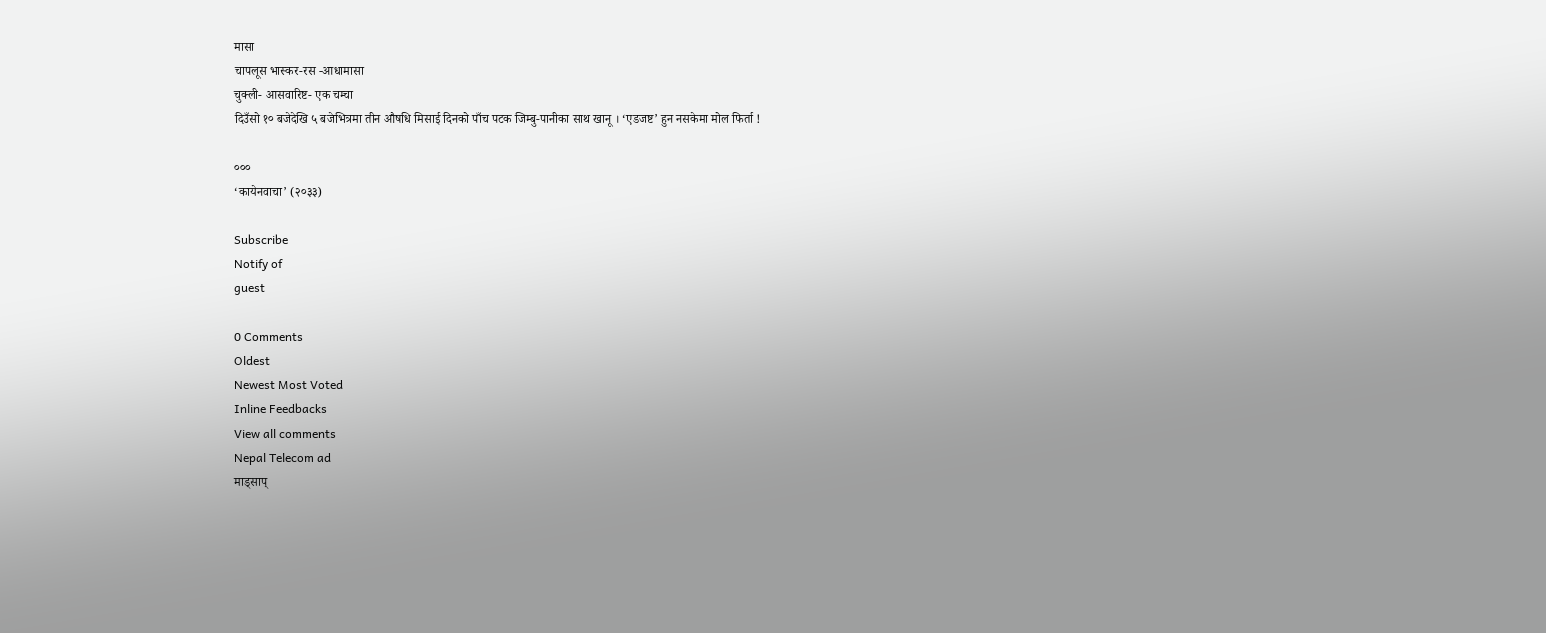मासा
चापलूस भास्कर-रस -आधामासा
चुक्ली- आसवारिष्ट- एक चम्चा
दिउँसो १० बजेदेखि ५ बजेभित्रमा तीन औषधि मिसाई दिनको पाँच पटक जिम्बु-पानीका साथ खानू । ‘एडजष्ट’ हुन नसकेमा मोल फिर्ता !

०००
‘कायेनवाचा’ (२०३३)

Subscribe
Notify of
guest

0 Comments
Oldest
Newest Most Voted
Inline Feedbacks
View all comments
Nepal Telecom ad
माड्साप्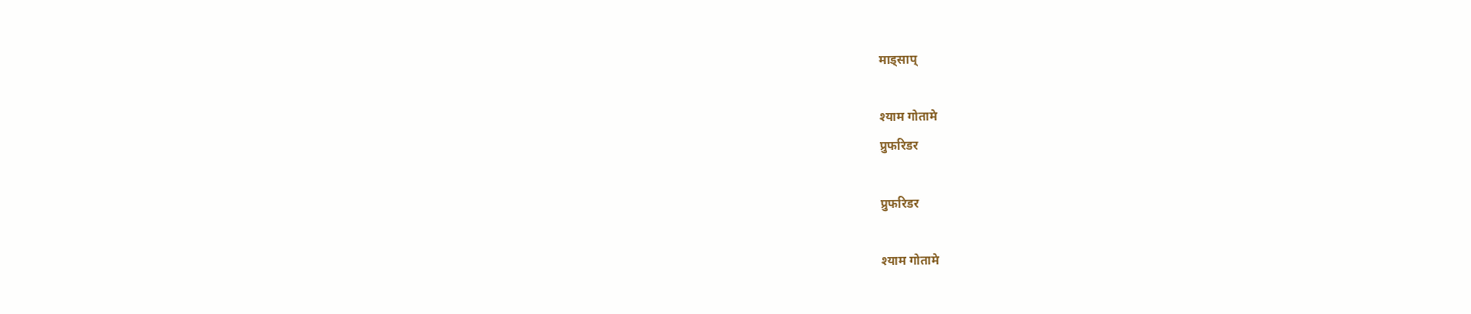माड्साप्

श्याम गोतामे
प्रुफरिडर

प्रुफरिडर

श्याम गोतामे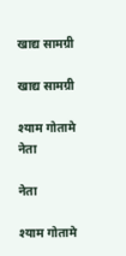खाद्य सामग्री

खाद्य सामग्री

श्याम गोतामे
नेता

नेता

श्याम गोतामे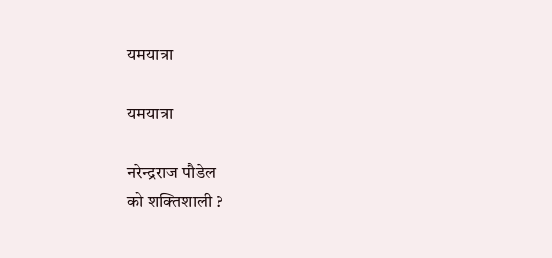यमयात्रा

यमयात्रा

नरेन्द्रराज पौडेल
को शक्तिशाली ?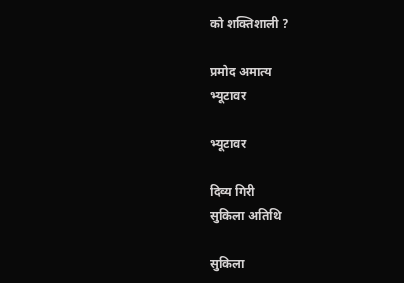को शक्तिशाली ?

प्रमोद अमात्य
भ्यूटावर

भ्यूटावर

दिव्य गिरी
सुकिला अतिथि

सुकिला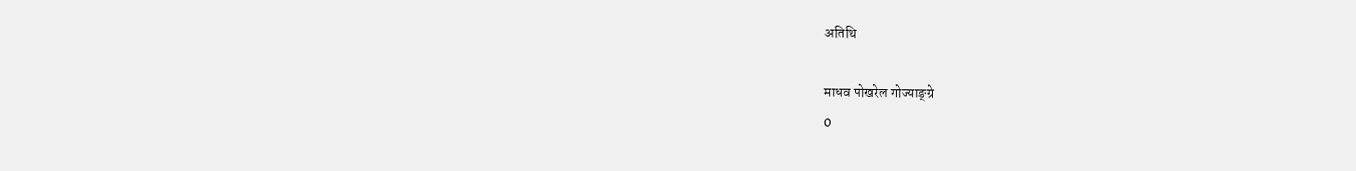अतिथि

माधव पोखरेल गोज्याङ्ग्रे
0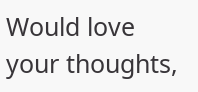Would love your thoughts,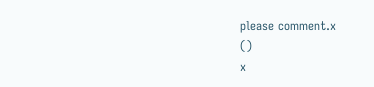please comment.x
()
x